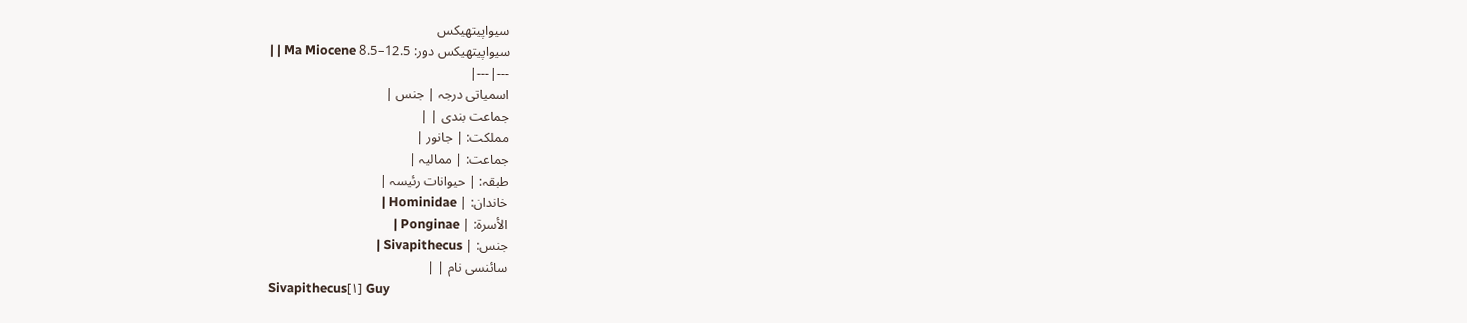سیواپیتھیکس
سیواپیتھیکس دور: 12.5–8.5 Ma Miocene | |
---|---|
اسمیاتی درجہ | جنس |
جماعت بندی | |
مملکت: | جانور |
جماعت: | ممالیہ |
طبقہ: | حیوانات رئیسہ |
خاندان: | Hominidae |
الأسرة: | Ponginae |
جنس: | Sivapithecus |
سائنسی نام | |
Sivapithecus[۱] Guy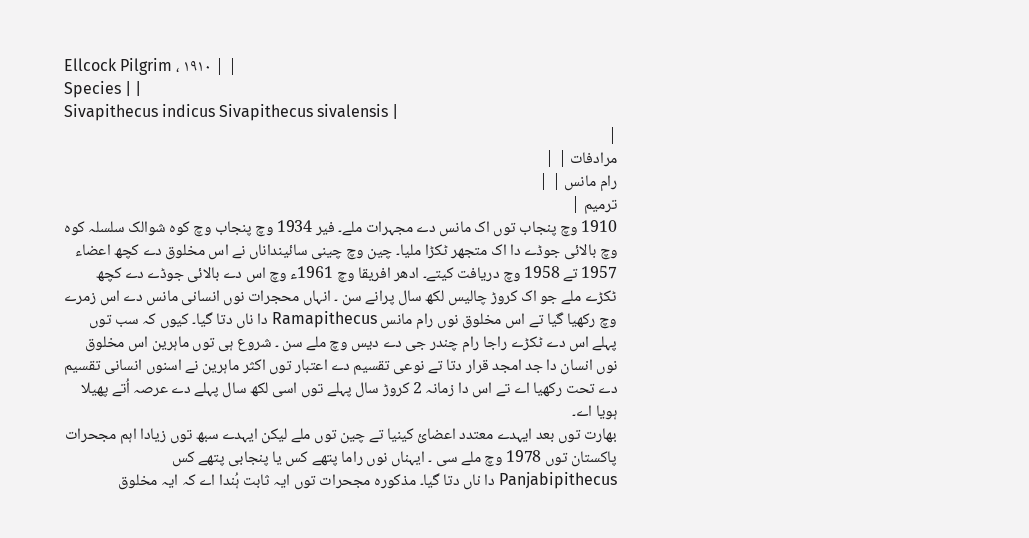Ellcock Pilgrim ، ۱۹۱۰ | |
Species | |
Sivapithecus indicus Sivapithecus sivalensis |
|
مرادفات | |
رام مانس | |
ترمیم |
1910 وچ پنجاب توں اک مانس دے مجہرات ملے۔ فیر 1934 وچ پنجاب وچ کوہ شوالک سلسلہ کوہ وچ بالائی جوڈے دا اک متجھر ٹکڑا ملیا۔ چین وچ چینی سائینداناں نے اس مخلوق دے کچھ اعضاء 1957 تے 1958 وچ دریافت کیتے۔ ادھر افریقا وچ 1961ء وچ اس دے بالائی جوڈے دے کچھ ٹکڑے ملے جو اک کروڑ چالیس لکھ سال پرانے سن ۔ انہاں محجرات نوں انسانی مانس دے اس زمرے وچ رکھیا گیا تے اس مخلوق نوں رام مانس Ramapithecus دا ناں دتا گیا۔ کیوں کہ سب توں پہلے اس دے ٹکڑے راجا رام چندر جی دے دیس وچ ملے سن ۔ شروع ہی توں ماہرین اس مخلوق نوں انسان دا جد امجد قرار دتا تے نوعی تقسیم دے اعتبار توں اکثر ماہرین نے اسنوں انسانی تقسیم دے تحت رکھیا اے تے اس دا زمانہ 2 کروڑ سال پہلے توں اسی لکھ سال پہلے دے عرصہ اُتے پھیلا ہويا اے۔
بھارت توں بعد ایہدے معتدد اعضائ کینیا تے چین توں ملے لیکن ایہدے سبھ توں زیادا اہم مجحرات پاکستان توں 1978 وچ ملے سی ۔ ایہناں نوں راما پتھے کس یا پنجابی پتھے کس Panjabipithecus دا ناں دتا گیا۔ مذکورہ مجحرات توں ایہ ثابت ہُندا اے کہ ایہ مخلوق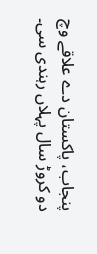پنجاب، پاکستان دے علاقے وچ دو کروڑ سال پہلاں رہندی سی۔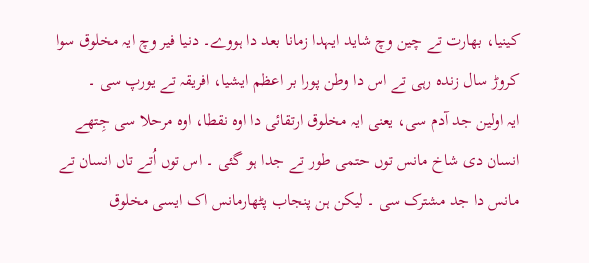کینیا، بھارت تے چین وچ شاید ایہدا زمانا بعد دا ہووے۔ دنیا فیر وچ ایہ مخلوق سوا کروڑ سال زندہ رہی تے اس دا وطن پورا بر اعظم ایشیا، افریقہ تے یورپ سی ۔
ایہ اولین جد آدم سی، یعنی ایہ مخلوق ارتقائی دا اوہ نقطا، اوہ مرحلا سی جِتھے انسان دی شاخ مانس توں حتمی طور تے جدا ہو گئی ۔ اس توں اُتے تاں انسان تے مانس دا جد مشترک سی ۔ لیکن ہن پنجاب پٹھارمانس اک ایسی مخلوق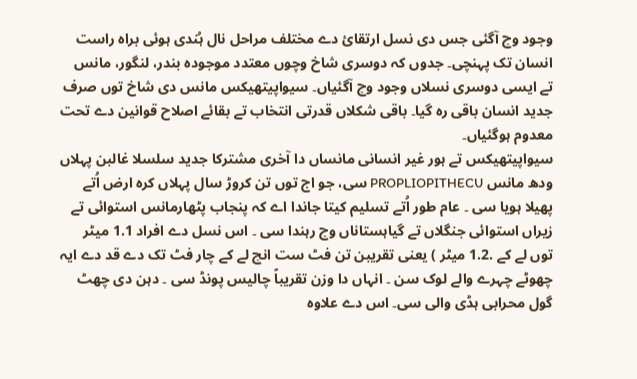وجود وچ آگئی جس دی نسل ارتقائ دے مختلف مراحل نال ہُندی ہوئی براہ راست انسان تک پہنچی۔ جدوں کہ دوسری شاخ وچوں معتدد موجودہ بندر، لنگور، مانس تے ایسی دوسری نسلاں وجود وچ آگئياں۔ سیواپیتھیکس مانس دی شاخ توں صرف جدید انسان باقی رہ گیا۔ باقی شکلاں قدرتی انتخاب تے بقائے اصلاح قوانین دے تحت معدوم ہوگئياں۔
سیواپیتھیکس تے ہور غیر انسانی مانساں دا آخری مشترکا جدید سلسلا غالبن پہلاں ودھ مانس PROPLIOPITHECU سی، جو اج توں تن کروڑ سال پہلاں کرہ ارض اُتے پھیلا ہويا سی ۔ عام طور اُتے تسلیم کیتا جاندا اے کہ پنجاب پٹھارمانس استوائی تے زیراں استوائی جنگلاں تے گیاہستاناں وچ رہندا سی ۔ اس نسل دے افراد 1.1 میٹر توں لے کے .1.2 میٹر ) یعنی تقریبن تن فٹ ست انچ لے کے چار فٹ تک دے قد دے ایہ چھوٹے چہرے والے لوک سن ۔ انہاں دا وزن تقریباً چالیس پونڈ سی ۔ دہن دی چھٹ گول محرابی ہڈی والی سی۔ اس دے علاوہ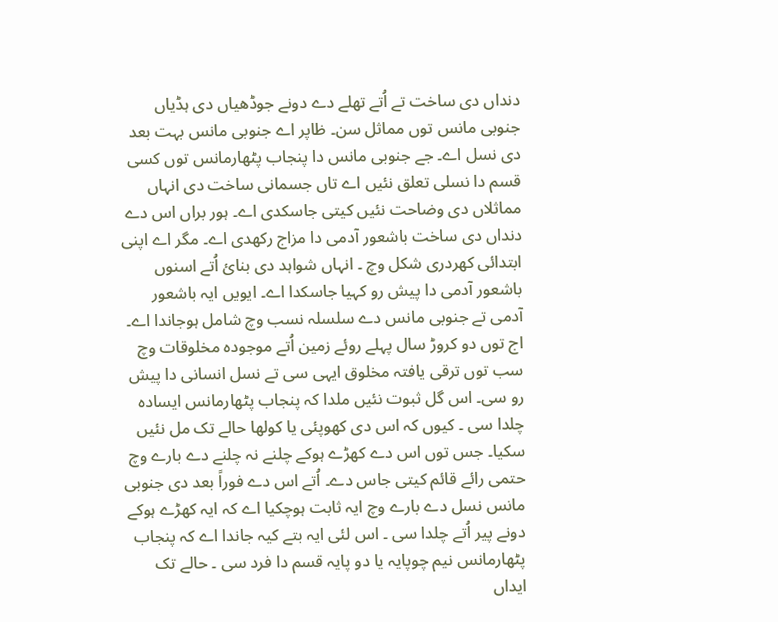دنداں دی ساخت تے اُتے تھلے دے دونے جوڈھیاں دی ہڈیاں جنوبی مانس توں مماثل سن۔ ظاپر اے جنوبی مانس بہت بعد دی نسل اے۔ جے جنوبی مانس دا پنجاب پٹھارمانس توں کسی قسم دا نسلی تعلق نئيں اے تاں جسمانی ساخت دی انہاں مماثلاں دی وضاحت نئيں کيتی جاسکدی اے۔ ہور براں اس دے دنداں دی ساخت باشعور آدمی دا مزاج رکھدی اے۔ مگر اے اپنی ابتدائی کھردری شکل وچ ۔ انہاں شواہد دی بنائ اُتے اسنوں باشعور آدمی دا پیش رو کہیا جاسکدا اے۔ ایويں ایہ باشعور آدمی تے جنوبی مانس دے سلسلہ نسب وچ شامل ہوجاندا اے۔ اج توں دو کروڑ سال پہلے روئے زمین اُتے موجودہ مخلوقات وچ سب توں ترقی یافتہ مخلوق ایہی سی تے نسل انسانی دا پیش رو سی۔ اس گل ثبوت نئيں ملدا کہ پنجاب پٹھارمانس ایسادہ چلدا سی ۔ کیوں کہ اس دی کھوپئی یا کولھا حالے تک مل نئيں سکیا۔ جس توں اس دے کھڑے ہوکے چلنے نہ چلنے دے بارے وچ حتمی رائے قائم کيتی جاس دے۔ اُتے اس دے فوراً بعد دی جنوبی مانس نسل دے بارے وچ ایہ ثابت ہوچکيا اے کہ ایہ کھڑے ہوکے دونے پیر اُتے چلدا سی ۔ اس لئی ایہ بتے کیہ جاندا اے کہ پنجاب پٹھارمانس نیم چوپایہ یا دو پایہ قسم دا فرد سی ۔ حالے تک ایداں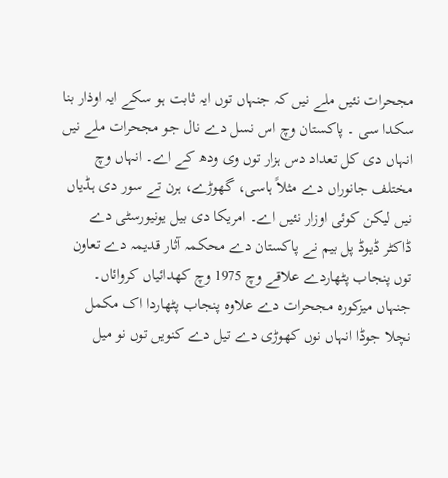مجحرات نئيں ملے نيں کہ جنہاں توں ایہ ثابت ہو سکے ایہ اوذار بنا سکدا سی ۔ پاکستان وچ اس نسل دے نال جو مجحرات ملے نيں انہاں دی کل تعداد دس ہزار توں وی ودھ کے اے۔ انہاں وچ مختلف جانوراں دے مثلاً ہاسی، گھوڑے، ہرن تے سور دی ہڈیاں نيں لیکن کوئی اوزار نئيں اے۔ امریکا دی بیل یونیورسٹی دے ڈاکٹر ڈیوڈ پل بیم نے پاکستان دے محکمہ آثار قدیمہ دے تعاون توں پنجاب پٹھاردے علاقے وچ 1975 وچ کھدائیاں کروائاں۔ جنہاں میزکورہ مجحرات دے علاوہ پنجاب پٹھاردا اک مکمل نچلا جوڈا انہاں نوں کھوڑی دے تیل دے کنويں توں نو میل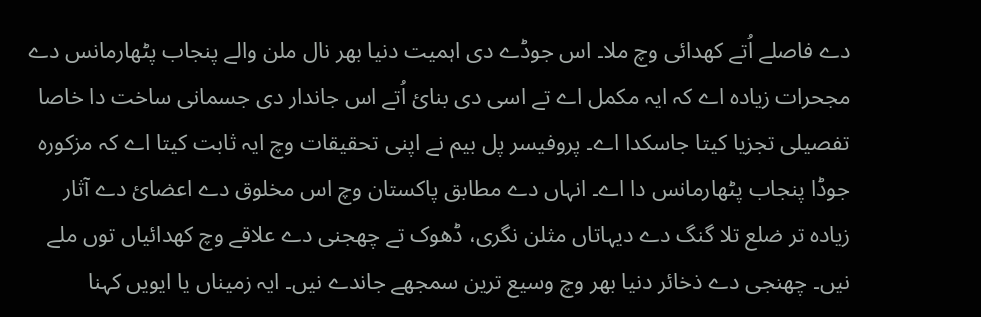دے فاصلے اُتے کھدائی وچ ملا۔ اس جوڈے دی اہمیت دنیا بھر نال ملن والے پنجاب پٹھارمانس دے مجحرات زیادہ اے کہ ایہ مکمل اے تے اسی دی بنائ اُتے اس جاندار دی جسمانی ساخت دا خاصا تفصیلی تجزیا کیتا جاسکدا اے۔ پروفیسر پل بیم نے اپنی تحقیقات وچ ایہ ثابت کیتا اے کہ مزکورہ جوڈا پنجاب پٹھارمانس دا اے۔ انہاں دے مطابق پاکستان وچ اس مخلوق دے اعضائ دے آثار زیادہ تر ضلع تلا گنگ دے دیہاتاں مثلن نگری، ڈھوک تے چھجنی دے علاقے وچ کھدائیاں توں ملے نيں۔ چھنجی دے ذخائر دنیا بھر وچ وسیع ترین سمجھے جاندے نيں۔ ایہ زمیناں یا ایويں کہنا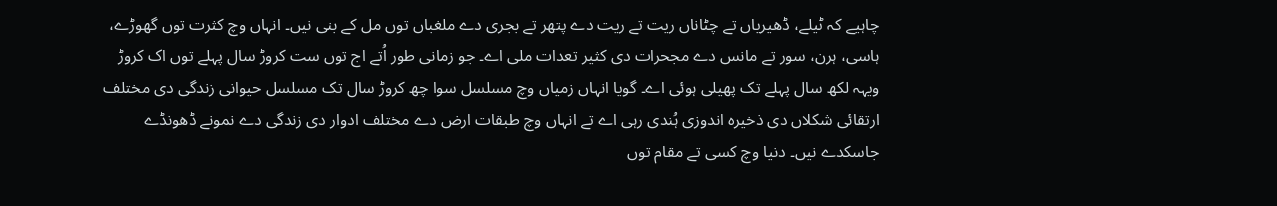چاہیے کہ ٹیلے، ڈھیریاں تے چٹاناں ریت تے ریت دے پتھر تے بجری دے ملغباں توں مل کے بنی نيں۔ انہاں وچ کثرت توں گھوڑے، ہاسی، ہرن، سور تے مانس دے مجحرات دی کثیر تعدات ملی اے۔ جو زمانی طور اُتے اج توں ست کروڑ سال پہلے توں اک کروڑ ویہہ لکھ سال پہلے تک پھیلی ہوئی اے۔ گویا انہاں زمیاں وچ مسلسل سوا چھ کروڑ سال تک مسلسل حیوانی زندگی دی مختلف ارتقائی شکلاں دی ذخیرہ اندوزی ہُندی رہی اے تے انہاں وچ طبقات ارض دے مختلف ادوار دی زندگی دے نمونے ڈھونڈے جاسکدے نيں۔ دنیا وچ کسی تے مقام توں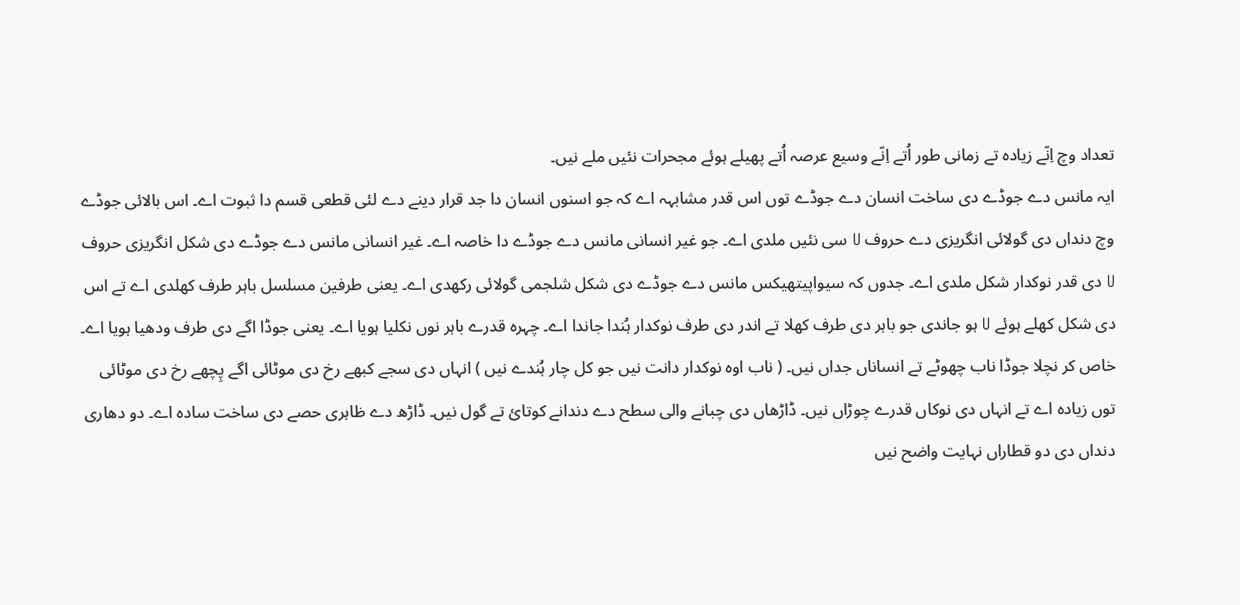تعداد وچ اِنّے زیادہ تے زمانی طور اُتے اِنّے وسیع عرصہ اُتے پھیلے ہوئے مجحرات نئيں ملے نيں۔
ایہ مانس دے جوڈے دی ساخت انسان دے جوڈے توں اس قدر مشابہہ اے کہ جو اسنوں انسان دا جد قرار دینے دے لئی قطعی قسم دا ثبوت اے۔ اس بالائی جوڈے وچ دنداں دی گولائی انگریزی دے حروف U سی نئيں ملدی اے۔ جو غیر انسانی مانس دے جوڈے دا خاصہ اے۔ غیر انسانی مانس دے جوڈے دی شکل انگریزی حروف U دی قدر نوکدار شکل ملدی اے۔ جدوں کہ سیواپیتھیکس مانس دے جوڈے دی شکل شلجمی گولائی رکھدی اے۔ یعنی طرفین مسلسل باہر طرف کھلدی اے تے اس دی شکل کھلے ہوئے U ہو جاندی جو باہر دی طرف کھلا تے اندر دی طرف نوکدار ہُندا جاندا اے۔ چہرہ قدرے باہر نوں نکلیا ہويا اے۔ یعنی جوڈا اگے دی طرف ودھیا ہويا اے۔ خاص کر نچلا جوڈا ناب چھوٹے تے انساناں جداں نيں۔ ( ناب اوہ نوکدار دانت نيں جو کل چار ہُندے نيں ) انہاں دی سجے کبھے رخ دی موٹائی اگے پِچھے رخ دی موٹائی توں زیادہ اے تے انہاں دی نوکاں قدرے چوڑاں نيں۔ ڈاڑھاں دی چبانے والی سطح دے دندانے کوتائ تے گول نيں۔ ڈاڑھ دے ظاہری حصے دی ساخت سادہ اے۔ دو دھاری دنداں دی دو قطاراں نہایت واضح نيں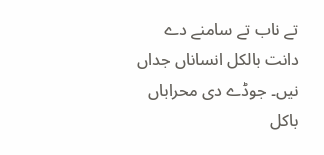تے ناب تے سامنے دے دانت بالکل انساناں جداں نيں۔ جوڈے دی محراباں باکل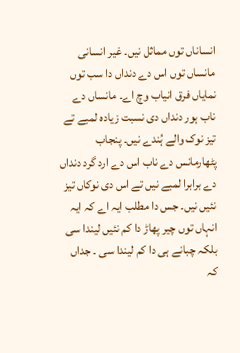انساناں توں مماثل نيں۔ غیر انسانی مانساں توں اس دے دنداں دا سب توں نمایاں فرق انیاب وچ اے۔ مانساں دے ناب ہور دنداں دی نسبت زیادہ لمبے تے تیز نوک والے ہُندے نيں۔ پنجاب پٹھارمانس دے ناب اس دے ارد گرد دنداں دے برابرا لمبے نيں تے اس دی نوکاں تیز نئيں نيں۔ جس دا مطلب ایہ اے کہ ایہ انہاں توں چیر پھاڑ دا کم نئيں لیندا سی بلکہ چبانے ہی دا کم لیندا سی ۔ جداں کہ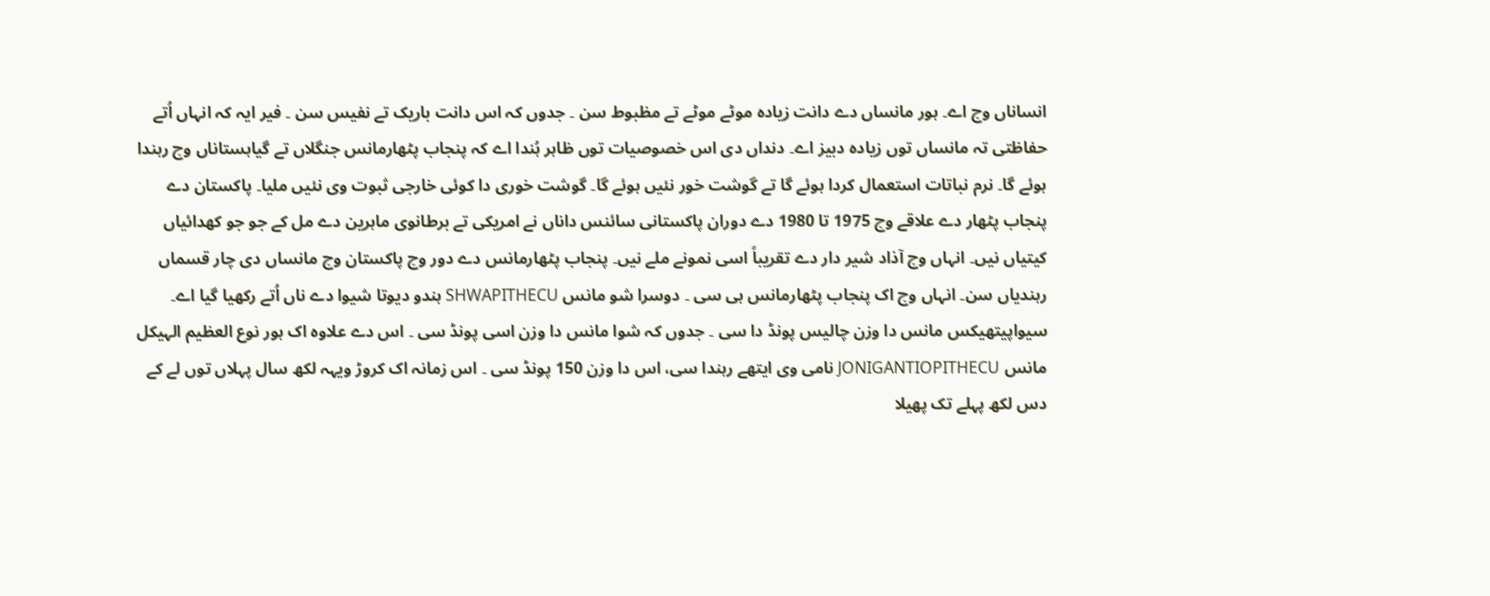انساناں وچ اے۔ ہور مانساں دے دانت زیادہ موٹے موٹے تے مظبوط سن ۔ جدوں کہ اس دانت باریک تے نفیس سن ۔ فیر ایہ کہ انہاں اُتے حفاظتی تہ مانساں توں زیادہ دبیز اے۔ دنداں دی اس خصوصیات توں ظاہر ہُندا اے کہ پنجاب پٹھارمانس جنگلاں تے گیاہستاناں وچ رہندا ہوئے گا۔ نرم نباتات استعمال کردا ہوئے گا تے گوشت خور نئيں ہوئے گا۔ گوشت خوری دا کوئی خارجی ثبوت وی نئيں ملیا۔ پاکستان دے پنجاب پٹھار دے علاقے وچ 1975 تا 1980 دے دوران پاکستانی سائنس داناں نے امریکی تے برطانوی ماہرین دے مل کے جو جو کھدائیاں کيتیاں نيں۔ انہاں وچ آذاد شیر دار دے تقریباً اسی نمونے ملے نيں۔ پنجاب پٹھارمانس دے دور وچ پاکستان وچ مانساں دی چار قسماں رہندیاں سن۔ انہاں وچ اک پنجاب پٹھارمانس ہی سی ۔ دوسرا شو مانس SHWAPITHECU ہندو دیوتا شیوا دے ناں اُتے رکھیا گیا اے۔ سیواپیتھیکس مانس دا وزن چالیس پونڈ دا سی ۔ جدوں کہ شوا مانس دا وزن اسی پونڈ سی ۔ اس دے علاوہ اک ہور نوع العظیم الہیکل مانس JONIGANTIOPITHECU نامی وی ایتھے رہندا سی، اس دا وزن 150 پونڈ سی ۔ اس زمانہ اک کروڑ ویہہ لکھ سال پہلاں توں لے کے دس لکھ پہلے تک پھیلا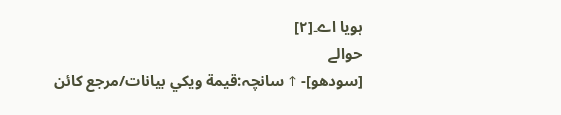ہويا اے۔[۲]
حوالے
[سودھو]- ↑ سانچہ:قيمة ويكي بيانات/مرجع كائن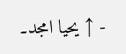- ↑ یحیا امجد۔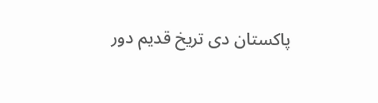پاکستان دی تریخ قدیم دور